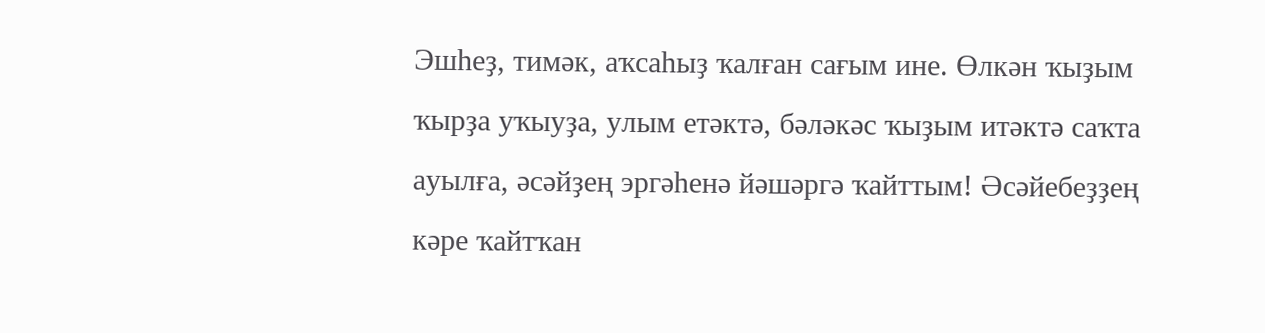Эшһеҙ, тимәк, аҡсаһыҙ ҡалған сағым ине. Өлкән ҡыҙым ҡырҙа уҡыуҙа, улым етәктә, бәләкәс ҡыҙым итәктә саҡта ауылға, әсәйҙең эргәһенә йәшәргә ҡайттым! Әсәйебеҙҙең кәре ҡайтҡан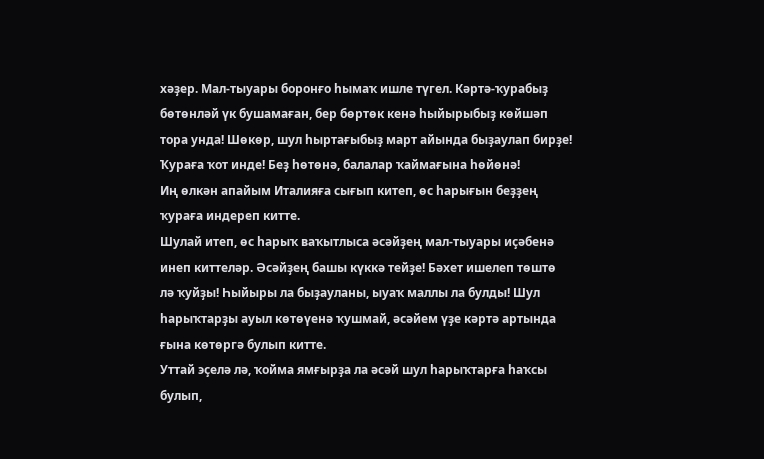хәҙер. Мал-тыуары боронғо һымаҡ ишле түгел. Кәртә-ҡурабыҙ бөтөнләй үк бушамаған, бер бөртөк кенә һыйырыбыҙ көйшәп тора унда! Шөкөр, шул һыртағыбыҙ март айында быҙаулап бирҙе! Ҡураға ҡот инде! Беҙ һөтөнә, балалар ҡаймағына һөйөнә!
Иң өлкән апайым Италияға сығып китеп, өс һарығын беҙҙең ҡураға индереп китте.
Шулай итеп, өс һарыҡ ваҡытлыса әсәйҙең мал-тыуары иҫәбенә инеп киттеләр. Әсәйҙең башы күккә тейҙе! Бәхет ишелеп төштө лә ҡуйҙы! Һыйыры ла быҙауланы, ыуаҡ маллы ла булды! Шул һарыҡтарҙы ауыл көтөүенә ҡушмай, әсәйем үҙе кәртә артында ғына көтөргә булып китте.
Уттай эҫелә лә, ҡойма ямғырҙа ла әсәй шул һарыҡтарға һаҡсы булып,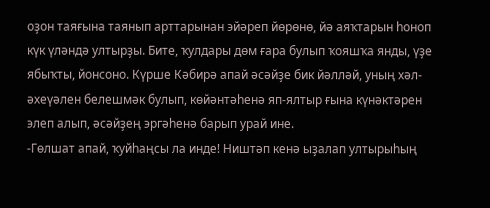оҙон таяғына таянып арттарынан эйәреп йөрөнө, йә аяҡтарын һоноп күк үләндә ултырҙы. Бите, ҡулдары дөм ғара булып ҡояшҡа янды, үҙе ябыҡты, йонсоно. Күрше Кәбирә апай әсәйҙе бик йәлләй, уның хәл-әхеүәлен белешмәк булып, көйәнтәһенә яп-ялтыр ғына күнәктәрен элеп алып, әсәйҙең эргәһенә барып урай ине.
-Гөлшат апай, ҡуйһаңсы ла инде! Ништәп кенә ыҙалап ултырыһың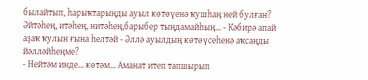былайтып, һарыҡтарыңды ауыл көтөүенә ҡушһаң ней булған? Әйтәһең, итәһең, нитәһең,барыбер тыңдамайһың... - Кәбирә апай аҙаҡ ҡулын ғына һелтәй - Әллә ауылдың көтөүсеһенә аҡсаңды йәлләйһеңме?
- Нейтәм инде... көтәм... Аманат итеп тапшырып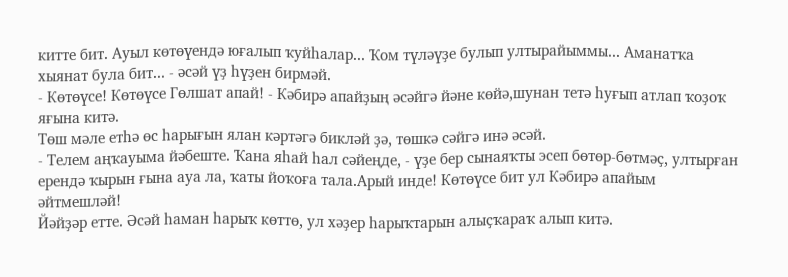китте бит. Ауыл көтөүендә юғалып ҡуйһалар... Ҡом түләүҙе булып ултырайыммы... Аманатҡа хыянат була бит... - әсәй үҙ һүҙен бирмәй.
- Көтөүсе! Көтөүсе Гөлшат апай! - Кәбирә апайҙың әсәйгә йәне көйә,шунан тетә һуғып атлап ҡоҙоҡ яғына китә.
Төш мәле етһә өс һарығын ялан кәртәгә бикләй ҙә, төшкә сәйгә инә әсәй.
- Телем аңҡауыма йәбеште. Ҡана яһай һал сәйеңде, - үҙе бер сынаяҡты эсеп бөтөр-бөтмәҫ, ултырған ерендә ҡырын ғына ауа ла, ҡаты йоҡоға тала.Арый инде! Көтөүсе бит ул Кәбирә апайым әйтмешләй!
Йәйҙәр етте. Әсәй һаман һарыҡ көттө, ул хәҙер һарыҡтарын алыҫҡараҡ алып китә.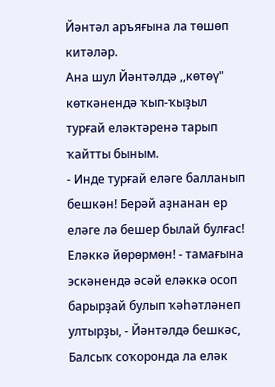Йәнтәл аръяғына ла төшөп китәләр.
Ана шул Йәнтәлдә ,,көтөү" көткәнендә ҡып-ҡыҙыл турғай еләктәренә тарып ҡайтты быным.
- Инде турғай еләге балланып бешкән! Берәй аҙнанан ер еләге лә бешер былай булғас! Еләккә йөрөрмөн! - тамағына эскәнендә әсәй еләккә осоп барырҙай булып ҡәһәтләнеп ултырҙы, - Йәнтәлдә бешкәс, Балсыҡ соҡоронда ла еләк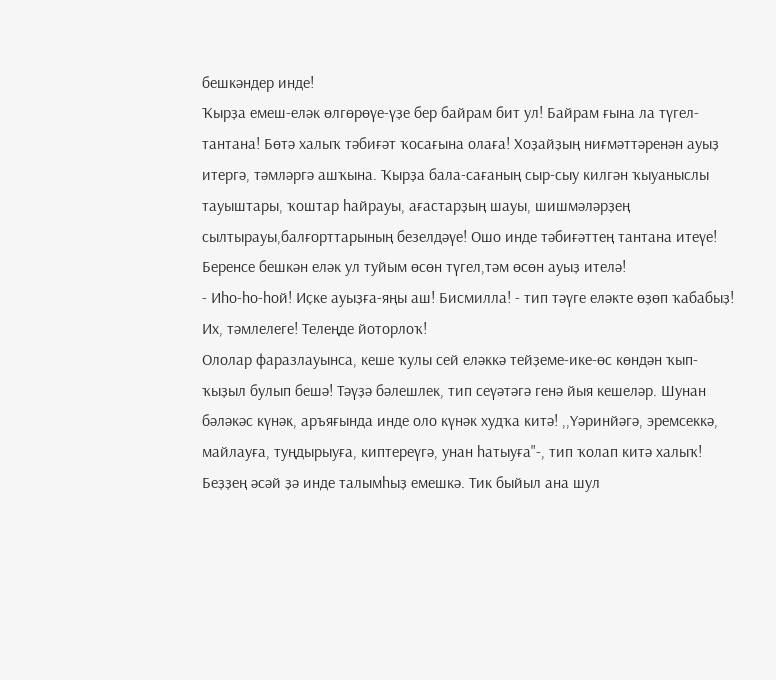бешкәндер инде!
Ҡырҙа емеш-еләк өлгөрөүе-үҙе бер байрам бит ул! Байрам ғына ла түгел- тантана! Бөтә халыҡ тәбиғәт ҡосағына олаға! Хоҙайҙың ниғмәттәренән ауыҙ итергә, тәмләргә ашҡына. Ҡырҙа бала-сағаның сыр-сыу килгән ҡыуаныслы тауыштары, ҡоштар һайрауы, ағастарҙың шауы, шишмәләрҙең сылтырауы,балғорттарының безелдәүе! Ошо инде тәбиғәттең тантана итеүе!
Беренсе бешкән еләк ул туйым өсөн түгел,тәм өсөн ауыҙ ителә!
- Иһо-һо-һой! Иҫке ауыҙға-яңы аш! Бисмилла! - тип тәүге еләкте өҙөп ҡабабыҙ! Их, тәмлелеге! Телеңде йоторлоҡ!
Ололар фаразлауынса, кеше ҡулы сей еләккә тейҙеме-ике-өс көндән ҡып-ҡыҙыл булып бешә! Тәүҙә бәлешлек, тип сеүәтәгә генә йыя кешеләр. Шунан бәләкәс күнәк, аръяғында инде оло күнәк худҡа китә! ,,Үәринйәгә, эремсеккә, майлауға, туңдырыуға, киптереүгә, унан һатыуға"-, тип ҡолап китә халыҡ!
Беҙҙең әсәй ҙә инде талымһыҙ емешкә. Тик быйыл ана шул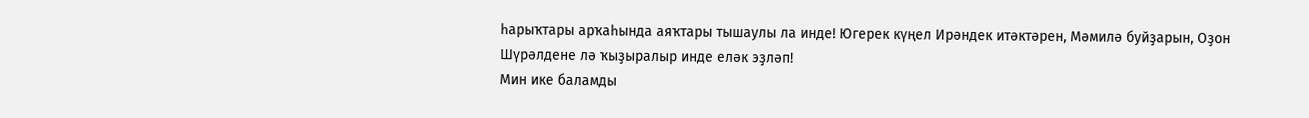һарыҡтары арҡаһында аяҡтары тышаулы ла инде! Югерек күңел Ирәндек итәктәрен, Мәмилә буйҙарын, Оҙон Шүрәлдене лә ҡыҙыралыр инде еләк эҙләп!
Мин ике баламды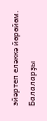эйәртеп еләккә йөрөйөм. Балаларҙы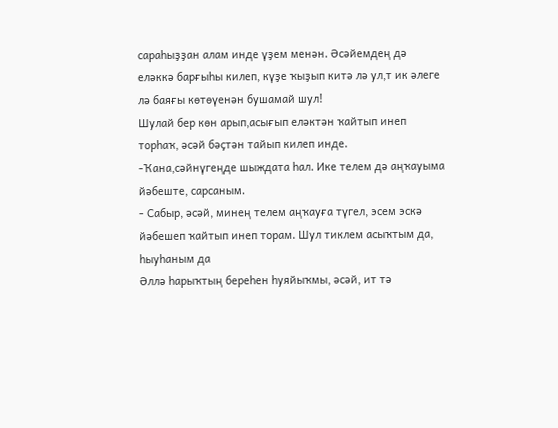сараһыҙҙан алам инде үҙем менән. Әсәйемдең дә еләккә барғыһы килеп, күҙе ҡыҙып китә лә ул,т ик әлеге лә баяғы көтөүенән бушамай шул!
Шулай бер көн арып,асығып еләктән ҡайтып инеп торһаҡ, әсәй бәҫтән тайып килеп инде.
-Ҡана,сәйнүгеңде шыждата һал. Ике телем дә аңҡауыма йәбеште, сарсаным.
- Сабыр, әсәй, минең телем аңҡауға түгел, эсем эскә йәбешеп ҡайтып инеп торам. Шул тиклем асыҡтым да, һыуһаным да
Әллә һарыҡтың береһен һуяйыҡмы, әсәй, ит тә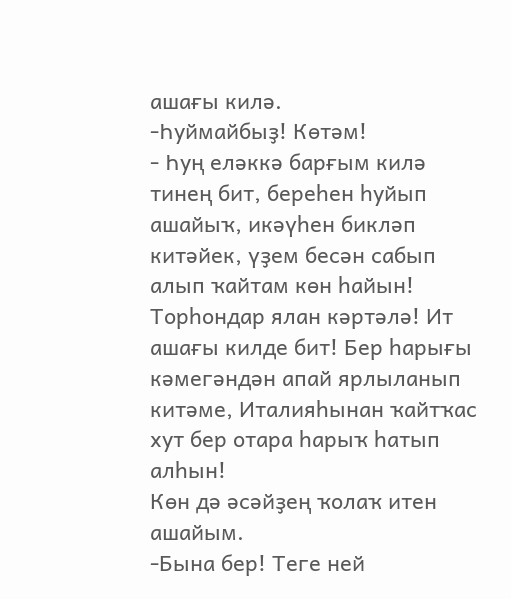ашағы килә.
-Һуймайбыҙ! Көтәм!
- Һуң еләккә барғым килә тинең бит, береһен һуйып ашайыҡ, икәүһен бикләп китәйек, үҙем бесән сабып алып ҡайтам көн һайын! Торһондар ялан кәртәлә! Ит ашағы килде бит! Бер һарығы кәмегәндән апай ярлыланып китәме, Италияһынан ҡайтҡас хут бер отара һарыҡ һатып алһын!
Көн дә әсәйҙең ҡолаҡ итен ашайым.
-Бына бер! Теге ней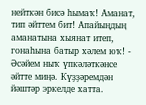нейткән бисә һымаҡ! Аманат, тип әйттем бит! Апайыңдың аманатына хыянат итеп, гонаһына батыр хәлем юҡ! - Әсәйем ныҡ үпкәләткәнсе әйтте миңә. Күҙҙәремдән йәштәр эркелде хатта.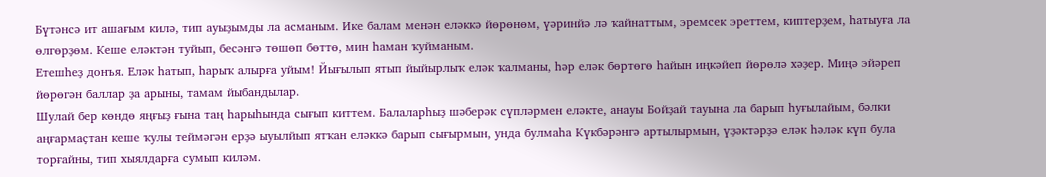Бүтәнсә ит ашағым килә, тип ауыҙымды ла асманым. Ике балам менән еләккә йөрөнөм, үәринйә лә ҡайнаттым, эремсек эреттем, киптерҙем, һатыуға ла өлгөрҙөм. Кеше еләктән туйып, бесәнгә төшөп бөттө, мин һаман ҡуйманым.
Етешһеҙ донъя. Еләк һатып, һарыҡ алырға уйым! Йығылып ятып йыйырлыҡ еләк ҡалманы, һәр еләк бөртөгө һайын иңкәйеп йөрөлә хәҙер. Миңә эйәреп йөрөгән баллар ҙа арыны, тамам йыбандылар.
Шулай бер көндө яңғыҙ ғына таң һарыһында сығып киттем. Балаларһыҙ шәберәк сүпләрмен еләкте, анауы Бойҙай тауына ла барып һуғылайым, бәлки аңғармаҫтан кеше ҡулы теймәгән ерҙә ыуылйып ятҡан еләккә барып сығырмын, унда булмаһа Күкбәрәнгә артылырмын, үҙәктәрҙә еләк һәләк күп була торғайны, тип хыялдарға сумып киләм.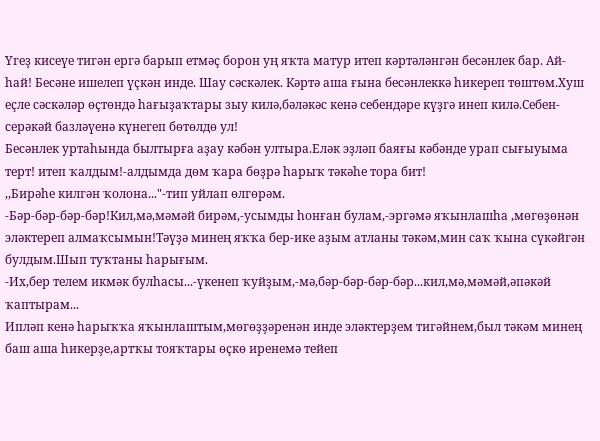Үгеҙ кисеүе тигән ергә барып етмәҫ борон уң яҡта матур итеп кәртәләнгән бесәнлек бар. Ай-һай! Бесәне ишелеп үҫкән инде. Шау сәскәлек. Кәртә аша ғына бесәнлеккә һикереп төштөм.Хуш еҫле сәскәләр өҫтөндә һағыҙаҡтары зыу килә,бәләкәс кенә себендәре күҙгә инеп килә.Себен-серәкәй базләүенә күнегеп бөтөлдө ул!
Бесәнлек уртаһында былтырға аҙау кәбән ултыра.Еләк эҙләп баяғы кәбәнде урап сығыуыма терт! итеп ҡалдым!-алдымда дөм ҡара бөҙрә һарыҡ тәкәһе тора бит!
,,Бирәһе килгән ҡолона..."-тип уйлап өлгөрәм.
-Бәр-бәр-бәр-бәр!Кил,мә,мәмәй бирәм,-усымды һонған булам,-эргәмә яҡынлашһа ,мөгөҙөнән эләктереп алмаҡсымын!Тәүҙә минең яҡҡа бер-ике аҙым атланы тәкәм,мин саҡ ҡына сүкәйгән булдым.Шып туҡтаны һарығым.
-Их,бер телем икмәк булһасы...-үкенеп ҡуйҙым,-мә,бәр-бәр-бәр-бәр...кил,мә,мәмәй,әпәкәй ҡаптырам...
Ипләп кенә һарыҡҡа яҡынлаштым,мөгөҙҙәренән инде эләктерҙем тигәйнем,был тәкәм минең баш аша һикерҙе,артҡы тояҡтары өҫкө иренемә тейеп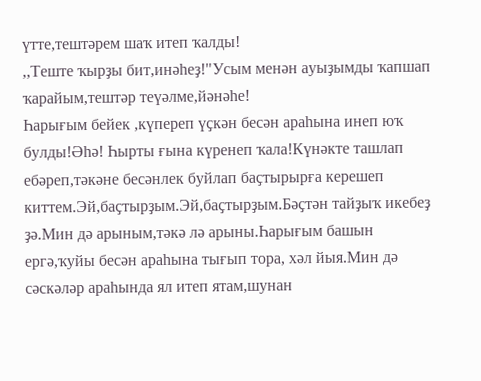үтте,тештәрем шаҡ итеп ҡалды!
,,Теште ҡырҙы бит,инәһеҙ!"Усым менән ауыҙымды ҡапшап ҡарайым,тештәр теүәлме,йәнәһе!
Һарығым бейек ,күпереп үҫкән бесән араһына инеп юҡ булды!Әһә! Һырты ғына күренеп ҡала!Күнәкте ташлап ебәреп,тәкәне бесәнлек буйлап баҫтырырға керешеп киттем.Эй,баҫтырҙым.Эй,баҫтырҙым.Бәҫтән тайҙыҡ икебеҙ ҙә.Мин дә арыным,тәкә лә арыны.Һарығым башын ергә,ҡуйы бесән араһына тығып тора, хәл йыя.Мин дә сәскәләр араһында ял итеп ятам,шунан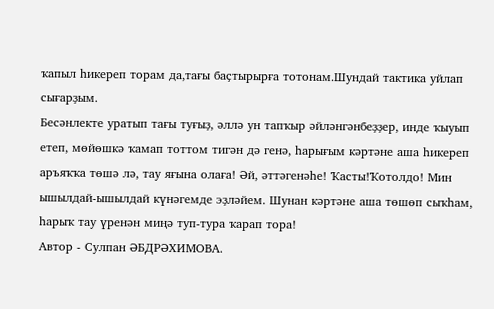ҡапыл һикереп торам да,тағы баҫтырырға тотонам.Шундай тактика уйлап сығарҙым.
Бесәнлекте уратып тағы туғыҙ, әллә ун тапҡыр әйләнгәнбеҙҙер, инде ҡыуып етеп, мөйөшкә ҡамап тоттом тигән дә генә, һарығым кәртәне аша һикереп аръяҡҡа төшә лә, тау яғына олаға! Әй, әттәгенәһе! Ҡасты!Ҡотолдо! Мин ышылдай-ышылдай күнәгемде эҙләйем. Шунан кәртәне аша төшөп сыҡһам, һарыҡ тау үренән миңә туп-тура ҡарап тора!
Автор - Сулпан ӘБДРӘХИМОВА.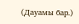(Дауамы бар.)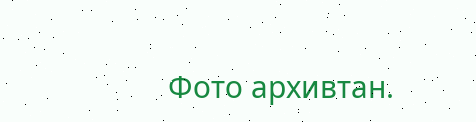Фото архивтан.